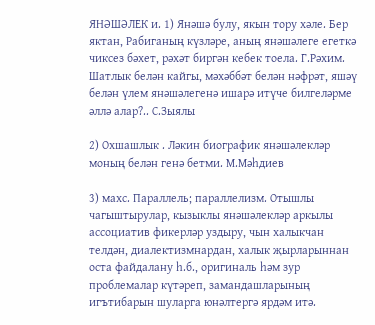ЯНӘШӘЛЕК и. 1) Янәшә булу, якын тору хәле. Бер яктан, Рабиганың күзләре, аның янәшәлеге егеткә чиксез бәхет, рәхәт биргән кебек тоела. Г.Рәхим. Шатлык белән кайгы, мәхәббәт белән нәфрәт, яшәү белән үлем янәшәлегенә ишарә итүче билгеләрме әллә алар?.. С.Зыялы

2) Охшашлык . Ләкин биографик янәшәлекләр моның белән генә бетми. М.Мәһдиев

3) махс. Параллель; параллелизм. Отышлы чагыштырулар, кызыклы янәшәлекләр аркылы ассоциатив фикерләр уздыру, чын халыкчан телдән, диалектизмнардан, халык җырларыннан оста файдалану һ.б., оригиналь һәм зур проблемалар күтәреп, замандашларының игътибарын шуларга юнәлтергә ярдәм итә.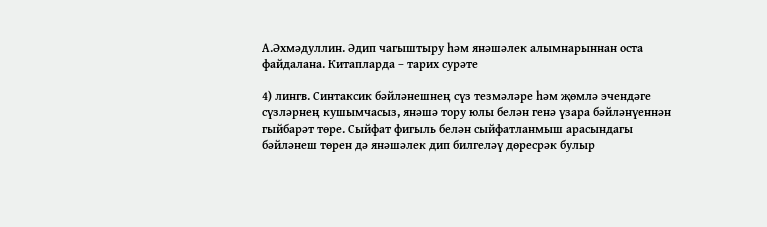А.Әхмәдуллин. Әдип чагыштыру һәм янәшәлек алымнарыннан оста файдалана. Китапларда – тарих сурәте

4) лингв. Синтаксик бәйләнешнең сүз тезмәләре һәм җөмлә эчендәге сүзләрнең кушымчасыз, янәшә тору юлы белән генә үзара бәйләнүеннән гыйбарәт төре. Сыйфат фигыль белән сыйфатланмыш арасындагы бәйләнеш төрен дә янәшәлек дип билгеләү дөресрәк булыр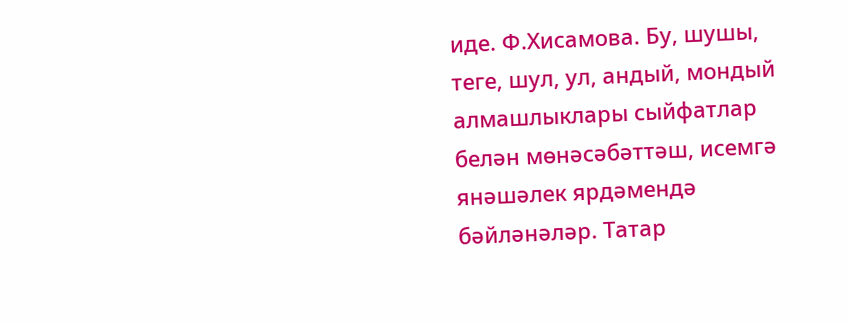иде. Ф.Хисамова. Бу, шушы, теге, шул, ул, андый, мондый алмашлыклары сыйфатлар белән мөнәсәбәттәш, исемгә янәшәлек ярдәмендә бәйләнәләр. Татар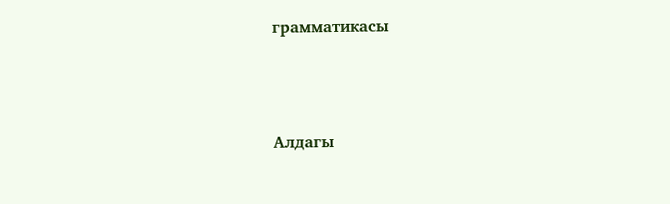грамматикасы



Алдагы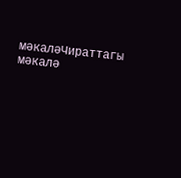мәкаләЧираттагы мәкалә